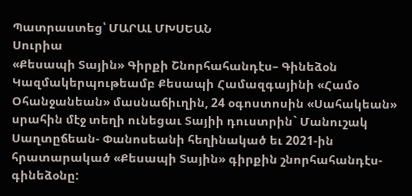Պատրաստեց՝ ՄԱՐԱԼ ՄԽՍԵԱՆ
Սուրիա
«Քեսապի Տային» Գիրքի Շնորհահանդէս– Գինեձօն
Կազմակերպութեամբ Քեսապի Համազգայինի «Համօ Օհանջանեան» մասնաճիւղին, 24 օգոստոսին «Սահակեան» սրահին մէջ տեղի ունեցաւ Տայիի դուստրին` Մանուշակ Սաղտըճեան- Փանոսեանի հեղինակած եւ 2021-ին հրատարակած «Քեսապի Տային» գիրքին շնորհահանդէս-գինեձօնը: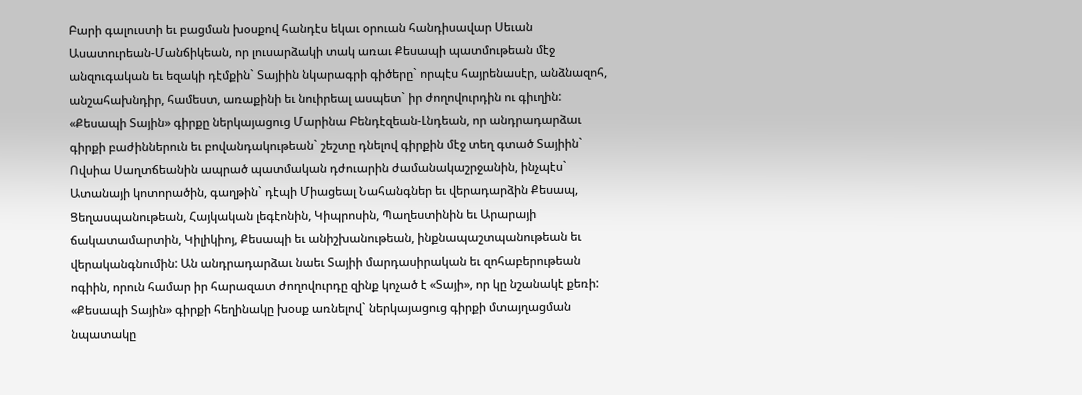Բարի գալուստի եւ բացման խօսքով հանդէս եկաւ օրուան հանդիսավար Սեւան Ասատուրեան-Մանճիկեան, որ լուսարձակի տակ առաւ Քեսապի պատմութեան մէջ անզուգական եւ եզակի դէմքին` Տայիին նկարագրի գիծերը` որպէս հայրենասէր, անձնազոհ, անշահախնդիր, համեստ, առաքինի եւ նուիրեալ ասպետ` իր ժողովուրդին ու գիւղին:
«Քեսապի Տային» գիրքը ներկայացուց Մարինա Բենդէզեան-Լնդեան, որ անդրադարձաւ գիրքի բաժիններուն եւ բովանդակութեան` շեշտը դնելով գիրքին մէջ տեղ գտած Տայիին` Ովսիա Սաղտճեանին ապրած պատմական դժուարին ժամանակաշրջանին, ինչպէս` Ատանայի կոտորածին, գաղթին` դէպի Միացեալ Նահանգներ եւ վերադարձին Քեսապ, Ցեղասպանութեան, Հայկական լեգէոնին, Կիպրոսին, Պաղեստինին եւ Արարայի ճակատամարտին, Կիլիկիոյ, Քեսապի եւ անիշխանութեան, ինքնապաշտպանութեան եւ վերականգնումին: Ան անդրադարձաւ նաեւ Տայիի մարդասիրական եւ զոհաբերութեան ոգիին, որուն համար իր հարազատ ժողովուրդը զինք կոչած է «Տայի», որ կը նշանակէ քեռի:
«Քեսապի Տային» գիրքի հեղինակը խօսք առնելով` ներկայացուց գիրքի մտայղացման նպատակը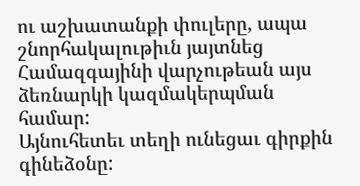ու աշխատանքի փուլերը, ապա շնորհակալութիւն յայտնեց Համազգայինի վարչութեան այս ձեռնարկի կազմակերպման համար:
Այնուհետեւ տեղի ունեցաւ գիրքին գինեձօնը: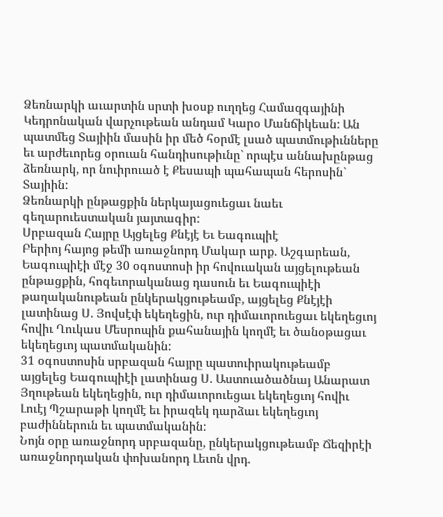Ձեռնարկի աւարտին սրտի խօսք ուղղեց Համազգայինի Կեդրոնական վարչութեան անդամ Կարօ Մանճիկեան: Ան պատմեց Տայիին մասին իր մեծ հօրմէ լսած պատմութիւնները եւ արժեւորեց օրուան հանդիսութիւնը` որպէս աննախընթաց ձեռնարկ, որ նուիրուած է Քեսապի պահապան հերոսին` Տայիին:
Ձեռնարկի ընթացքին ներկայացուեցաւ նաեւ գեղարուեստական յայտագիր:
Սրբազան Հայրը Այցելեց Քնէյէ Եւ Եագուպիէ
Բերիոյ հայոց թեմի առաջնորդ Մակար արք. Աշգարեան, Եագուպիէի մէջ 30 օգոստոսի իր հովուական այցելութեան ընթացքին, հոգեւորականաց դասուն եւ Եագուպիէի թաղականութեան ընկերակցութեամբ, այցելեց Քնէյէի լատինաց Ս. Յովսէփ եկեղեցին, ուր դիմաւորուեցաւ եկեղեցւոյ հովիւ Ղուկաս Մեսրոպին քահանային կողմէ եւ ծանօթացաւ եկեղեցւոյ պատմականին:
31 օգոստոսին սրբազան հայրը պատուիրակութեամբ այցելեց Եագուպիէի լատինաց Ս. Աստուածածնայ Անարատ Յղութեան եկեղեցին, ուր դիմաւորուեցաւ եկեղեցւոյ հովիւ Լուէյ Պշարաթի կողմէ եւ իրազեկ դարձաւ եկեղեցւոյ բաժիններուն եւ պատմականին:
Նոյն օրը առաջնորդ սրբազանը, ընկերակցութեամբ Ճեզիրէի առաջնորդական փոխանորդ Լեւոն վրդ.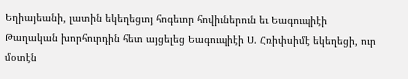Եղիայեանի, լատին եկեղեցւոյ հոգեւոր հովիւներուն եւ Եագուպիէի Թաղական խորհուրդին հետ այցելեց Եագուպիէի Ս. Հռիփսիմէ եկեղեցի, ուր մօտէն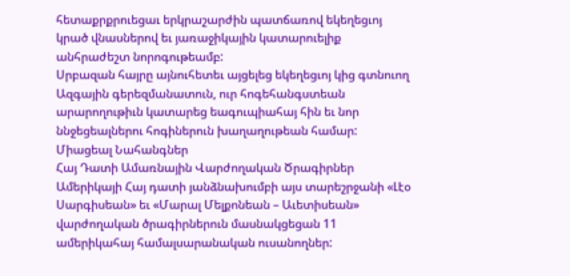հետաքրքրուեցաւ երկրաշարժին պատճառով եկեղեցւոյ կրած վնասներով եւ յառաջիկային կատարուելիք անհրաժեշտ նորոգութեամբ:
Սրբազան հայրը այնուհետեւ այցելեց եկեղեցւոյ կից գտնուող Ազգային գերեզմանատուն, ուր հոգեհանգստեան արարողութիւն կատարեց եագուպիահայ հին եւ նոր ննջեցեալներու հոգիներուն խաղաղութեան համար:
Միացեալ Նահանգներ
Հայ Դատի Ամառնային Վարժողական Ծրագիրներ
Ամերիկայի Հայ դատի յանձնախումբի այս տարեշրջանի «Լէօ Սարգիսեան» եւ «Մարալ Մելքոնեան – Աւետիսեան» վարժողական ծրագիրներուն մասնակցեցան 11 ամերիկահայ համալսարանական ուսանողներ: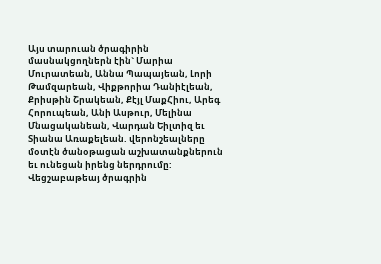Այս տարուան ծրագիրին մասնակցողներն էին` Մարիա Մուրատեան, Աննա Պապայեան, Լորի Թամզարեան, Վիքթորիա Դանիէլեան, Քրիսթին Շրակեան, Քէյլ ՄաքՀիու, Արեգ Հորուպեան, Անի Ասթուր, Մելինա Մնացականեան, Վարդան Եիլտիզ եւ Տիանա Առաքելեան. վերոնշեալները մօտէն ծանօթացան աշխատանքներուն եւ ունեցան իրենց ներդրումը:
Վեցշաբաթեայ ծրագրին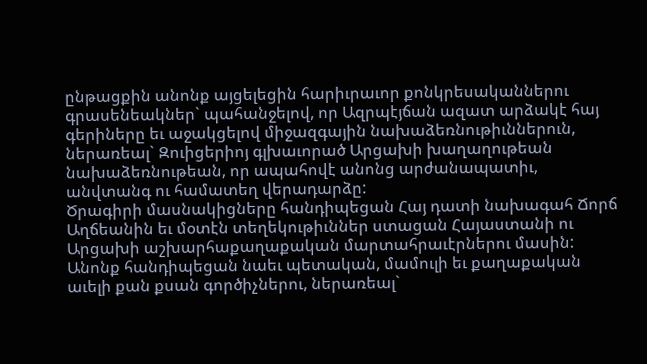ընթացքին անոնք այցելեցին հարիւրաւոր քոնկրեսականներու գրասենեակներ` պահանջելով, որ Ազրպէյճան ազատ արձակէ հայ գերիները եւ աջակցելով միջազգային նախաձեռնութիւններուն, ներառեալ` Զուիցերիոյ գլխաւորած Արցախի խաղաղութեան նախաձեռնութեան, որ ապահովէ անոնց արժանապատիւ, անվտանգ ու համատեղ վերադարձը:
Ծրագիրի մասնակիցները հանդիպեցան Հայ դատի նախագահ Ճորճ Աղճեանին եւ մօտէն տեղեկութիւններ ստացան Հայաստանի ու Արցախի աշխարհաքաղաքական մարտահրաւէրներու մասին: Անոնք հանդիպեցան նաեւ պետական, մամուլի եւ քաղաքական աւելի քան քսան գործիչներու, ներառեալ`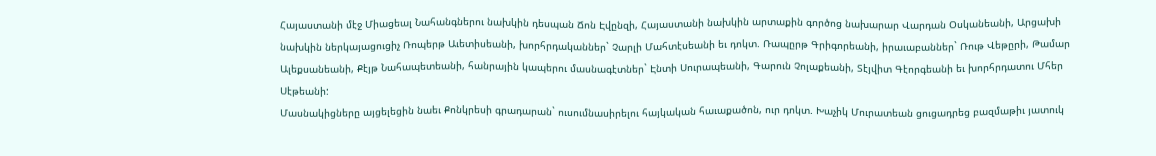Հայաստանի մէջ Միացեալ Նահանգներու նախկին դեսպան Ճոն Էվընզի, Հայաստանի նախկին արտաքին գործոց նախարար Վարդան Օսկանեանի, Արցախի նախկին ներկայացուցիչ Ռոպերթ Աւետիսեանի, խորհրդականներ` Չարլի Մահտէսեանի եւ դոկտ. Ռապըրթ Գրիգորեանի, իրաւաբաններ` Ռութ Վեթըրի, Թամար Ալեքսանեանի, Քէյթ Նահապետեանի, հանրային կապերու մասնագէտներ` Էնտի Սուրապեանի, Գարուն Չոլաքեանի, Տէյվիտ Գէորգեանի եւ խորհրդատու Մհեր Սէթեանի:
Մասնակիցները այցելեցին նաեւ Քոնկրեսի գրադարան` ուսումնասիրելու հայկական հաւաքածոն, ուր դոկտ. Խաչիկ Մուրատեան ցուցադրեց բազմաթիւ յատուկ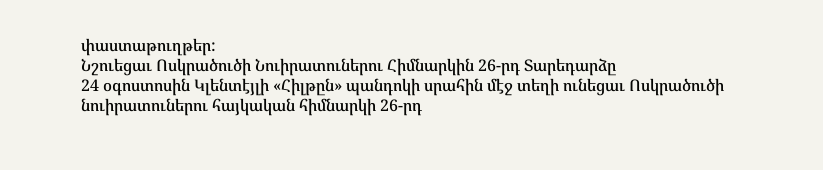փաստաթուղթեր:
Նշուեցաւ Ոսկրածուծի Նուիրատուներու Հիմնարկին 26-րդ Տարեդարձը
24 օգոստոսին Կլենտէյլի «Հիլթըն» պանդոկի սրահին մէջ տեղի ունեցաւ Ոսկրածուծի նուիրատուներու հայկական հիմնարկի 26-րդ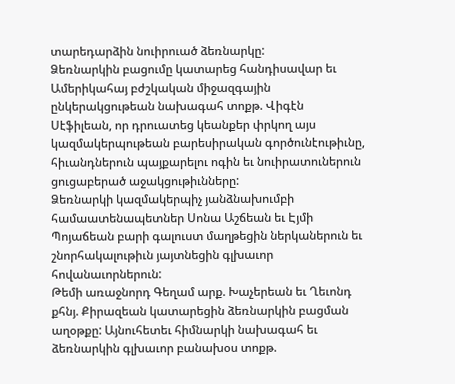տարեդարձին նուիրուած ձեռնարկը:
Ձեռնարկին բացումը կատարեց հանդիսավար եւ Ամերիկահայ բժշկական միջազգային ընկերակցութեան նախագահ տոքթ. Վիգէն Սէֆիլեան, որ դրուատեց կեանքեր փրկող այս կազմակերպութեան բարեսիրական գործունէութիւնը, հիւանդներուն պայքարելու ոգին եւ նուիրատուներուն ցուցաբերած աջակցութիւնները:
Ձեռնարկի կազմակերպիչ յանձնախումբի համաատենապետներ Սոնա Աշճեան եւ Էյմի Պոյաճեան բարի գալուստ մաղթեցին ներկաներուն եւ շնորհակալութիւն յայտնեցին գլխաւոր հովանաւորներուն:
Թեմի առաջնորդ Գեղամ արք. Խաչերեան եւ Ղեւոնդ քհնյ. Քիրազեան կատարեցին ձեռնարկին բացման աղօթքը: Այնուհետեւ հիմնարկի նախագահ եւ ձեռնարկին գլխաւոր բանախօս տոքթ.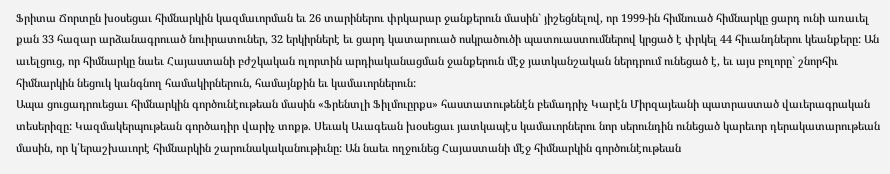Ֆրիտա Ճորտըն խօսեցաւ հիմնարկին կազմաւորման եւ 26 տարիներու փրկարար ջանքերուն մասին` յիշեցնելով, որ 1999-ին հիմնուած հիմնարկը ցարդ ունի առաւել քան 33 հազար արձանագրուած նուիրատուներ, 32 երկիրներէ եւ ցարդ կատարուած ոսկրածուծի պատուաստումներով կրցած է փրկել 44 հիւանդներու կեանքերը: Ան աւելցուց, որ հիմնարկը նաեւ Հայաստանի բժշկական ոլորտին արդիականացման ջանքերուն մէջ յատկանշական ներդրում ունեցած է, եւ այս բոլորը` շնորհիւ հիմնարկին նեցուկ կանգնող համակիրներուն, համայնքին եւ կամաւորներուն:
Ապա ցուցադրուեցաւ հիմնարկին գործունէութեան մասին «Ֆրենտլի Ֆիլմուըրքս» հաստատութենէն բեմադրիչ Կարէն Միրզայեանի պատրաստած վաւերագրական տեսերիզը: Կազմակերպութեան գործադիր վարիչ տոքթ. Սեւակ Աւագեան խօսեցաւ յատկապէս կամաւորներու նոր սերունդին ունեցած կարեւոր դերակատարութեան մասին, որ կ՛երաշխաւորէ հիմնարկին շարունակականութիւնը: Ան նաեւ ողջունեց Հայաստանի մէջ հիմնարկին գործունէութեան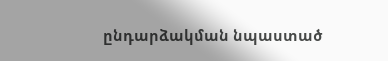ընդարձակման նպաստած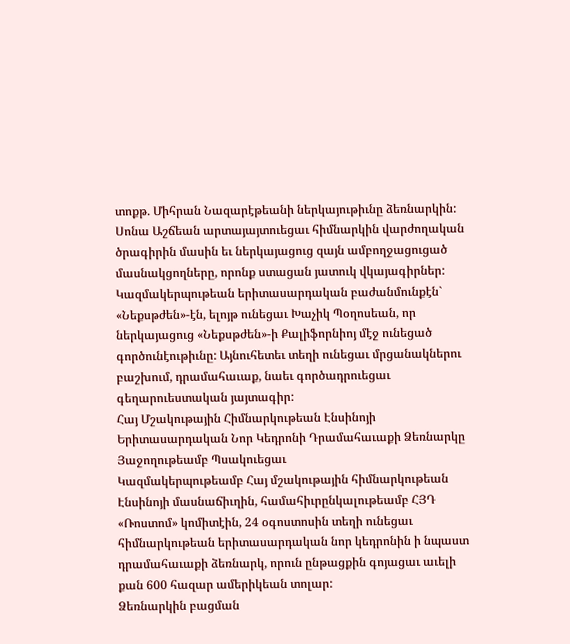տոքթ. Միհրան Նազարէթեանի ներկայութիւնը ձեռնարկին:
Սոնա Աշճեան արտայայտուեցաւ հիմնարկին վարժողական ծրագիրին մասին եւ ներկայացուց զայն ամբողջացուցած մասնակցողները, որոնք ստացան յատուկ վկայագիրներ: Կազմակերպութեան երիտասարդական բաժանմունքէն` «Նեքսթժեն»-էն, ելոյթ ունեցաւ Խաչիկ Պօղոսեան, որ ներկայացուց «Նեքսթժեն»-ի Քալիֆորնիոյ մէջ ունեցած գործունէութիւնը: Այնուհետեւ տեղի ունեցաւ մրցանակներու բաշխում, դրամահաւաք, նաեւ գործադրուեցաւ գեղարուեստական յայտագիր:
Հայ Մշակութային Հիմնարկութեան Էնսինոյի Երիտասարդական Նոր Կեդրոնի Դրամահաւաքի Ձեռնարկը Յաջողութեամբ Պսակուեցաւ
Կազմակերպութեամբ Հայ մշակութային հիմնարկութեան Էնսինոյի մասնաճիւղին, համահիւրընկալութեամբ ՀՅԴ «Ռոստոմ» կոմիտէին, 24 օգոստոսին տեղի ունեցաւ հիմնարկութեան երիտասարդական նոր կեդրոնին ի նպաստ դրամահաւաքի ձեռնարկ, որուն ընթացքին գոյացաւ աւելի քան 600 հազար ամերիկեան տոլար:
Ձեռնարկին բացման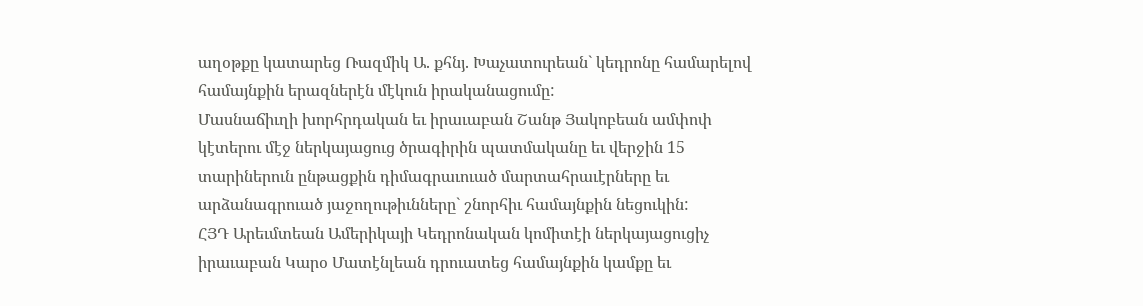աղօթքը կատարեց Ռազմիկ Ա. քհնյ. Խաչատուրեան` կեդրոնը համարելով համայնքին երազներէն մէկուն իրականացումը:
Մասնաճիւղի խորհրդական եւ իրաւաբան Շանթ Յակոբեան ամփոփ կէտերու մէջ ներկայացուց ծրագիրին պատմականը եւ վերջին 15 տարիներուն ընթացքին դիմագրաւուած մարտահրաւէրները եւ արձանագրուած յաջողութիւնները` շնորհիւ համայնքին նեցուկին:
ՀՅԴ Արեւմտեան Ամերիկայի Կեդրոնական կոմիտէի ներկայացուցիչ իրաւաբան Կարօ Մատէնլեան դրուատեց համայնքին կամքը եւ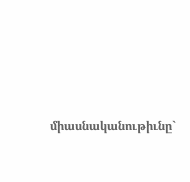միասնականութիւնը`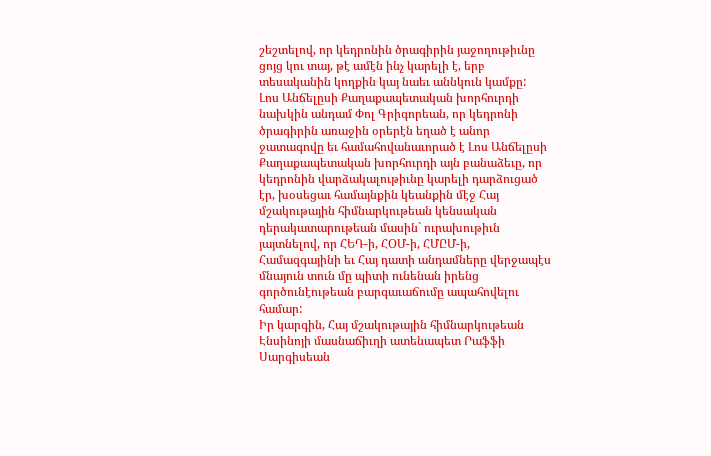շեշտելով, որ կեդրոնին ծրագիրին յաջողութիւնը ցոյց կու տայ, թէ ամէն ինչ կարելի է, երբ տեսականին կողքին կայ նաեւ աննկուն կամքը:
Լոս Անճելըսի Քաղաքապետական խորհուրդի նախկին անդամ Փոլ Գրիգորեան, որ կեդրոնի ծրագիրին առաջին օրերէն եղած է անոր ջատագովը եւ համահովանաւորած է Լոս Անճելըսի Քաղաքապետական խորհուրդի այն բանաձեւը, որ կեդրոնին վարձակալութիւնը կարելի դարձուցած էր, խօսեցաւ համայնքին կեանքին մէջ Հայ մշակութային հիմնարկութեան կենսական դերակատարութեան մասին` ուրախութիւն յայտնելով, որ ՀԵԴ-ի, ՀՕՄ-ի, ՀՄԸՄ-ի, Համազգայինի եւ Հայ դատի անդամները վերջապէս մնայուն տուն մը պիտի ունենան իրենց գործունէութեան բարգաւաճումը ապահովելու համար:
Իր կարգին, Հայ մշակութային հիմնարկութեան Էնսինոյի մասնաճիւղի ատենապետ Րաֆֆի Սարգիսեան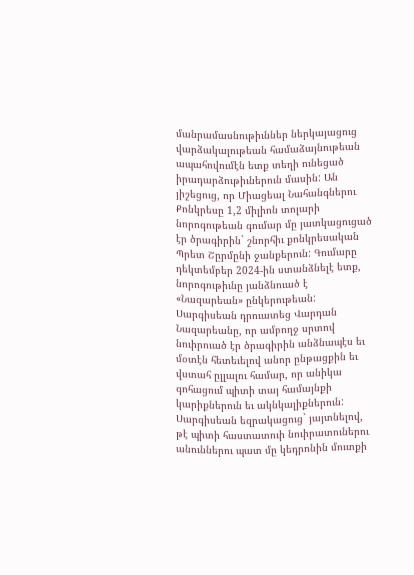մանրամասնութիւններ ներկայացուց վարձակալութեան համաձայնութեան ապահովումէն ետք տեղի ունեցած իրադարձութիւներուն մասին: Ան յիշեցուց, որ Միացեալ Նահանգներու Քոնկրեսը 1,2 միլիոն տոլարի նորոգութեան գումար մը յատկացուցած էր ծրագիրին` շնորհիւ քոնկրեսական Պրետ Շըրմընի ջանքերուն: Գումարը դեկտեմբեր 2024-ին ստանձնելէ ետք, նորոգութիւնը յանձնուած է «Նազարեան» ընկերութեան: Սարգիսեան դրուատեց Վարդան Նազարեանը, որ ամբողջ սրտով նուիրուած էր ծրագիրին անձնապէս եւ մօտէն հետեւելով անոր ընթացքին եւ վստահ ըլլալու համար, որ անիկա գոհացում պիտի տայ համայնքի կարիքներուն եւ ակնկալիքներուն: Սարգիսեան եզրակացուց` յայտնելով, թէ պիտի հաստատուի նուիրատուներու անուններու պատ մը կեդրոնին մուտքի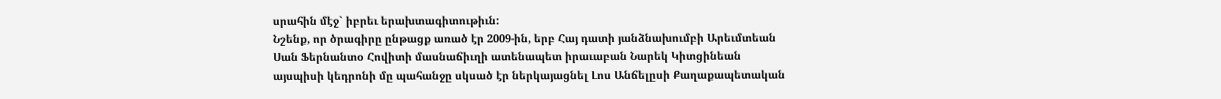սրահին մէջ` իբրեւ երախտագիտութիւն:
Նշենք, որ ծրագիրը ընթացք առած էր 2009-ին, երբ Հայ դատի յանձնախումբի Արեւմտեան Սան Ֆերնանտօ Հովիտի մասնաճիւղի ատենապետ իրաւաբան Նարեկ Կիտցինեան այսպիսի կեդրոնի մը պահանջը սկսած էր ներկայացնել Լոս Անճելըսի Քաղաքապետական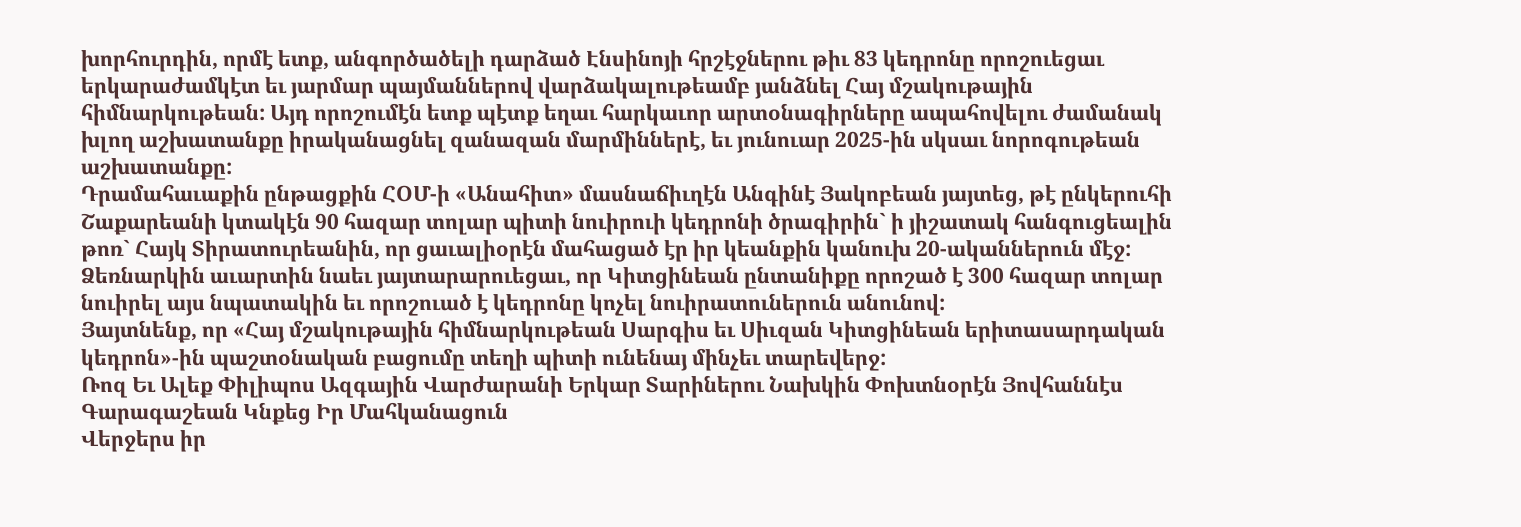խորհուրդին, որմէ ետք, անգործածելի դարձած Էնսինոյի հրշէջներու թիւ 83 կեդրոնը որոշուեցաւ երկարաժամկէտ եւ յարմար պայմաններով վարձակալութեամբ յանձնել Հայ մշակութային հիմնարկութեան: Այդ որոշումէն ետք պէտք եղաւ հարկաւոր արտօնագիրները ապահովելու ժամանակ խլող աշխատանքը իրականացնել զանազան մարմիններէ, եւ յունուար 2025-ին սկսաւ նորոգութեան աշխատանքը:
Դրամահաւաքին ընթացքին ՀՕՄ-ի «Անահիտ» մասնաճիւղէն Անգինէ Յակոբեան յայտեց, թէ ընկերուհի Շաքարեանի կտակէն 90 հազար տոլար պիտի նուիրուի կեդրոնի ծրագիրին` ի յիշատակ հանգուցեալին թոռ` Հայկ Տիրատուրեանին, որ ցաւալիօրէն մահացած էր իր կեանքին կանուխ 20-ականներուն մէջ:
Ձեռնարկին աւարտին նաեւ յայտարարուեցաւ, որ Կիտցինեան ընտանիքը որոշած է 300 հազար տոլար նուիրել այս նպատակին եւ որոշուած է կեդրոնը կոչել նուիրատուներուն անունով:
Յայտնենք, որ «Հայ մշակութային հիմնարկութեան Սարգիս եւ Սիւզան Կիտցինեան երիտասարդական կեդրոն»-ին պաշտօնական բացումը տեղի պիտի ունենայ մինչեւ տարեվերջ:
Ռոզ Եւ Ալեք Փիլիպոս Ազգային Վարժարանի Երկար Տարիներու Նախկին Փոխտնօրէն Յովհաննէս Գարագաշեան Կնքեց Իր Մահկանացուն
Վերջերս իր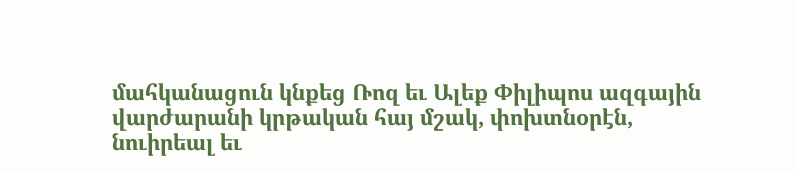մահկանացուն կնքեց Ռոզ եւ Ալեք Փիլիպոս ազգային վարժարանի կրթական հայ մշակ, փոխտնօրէն, նուիրեալ եւ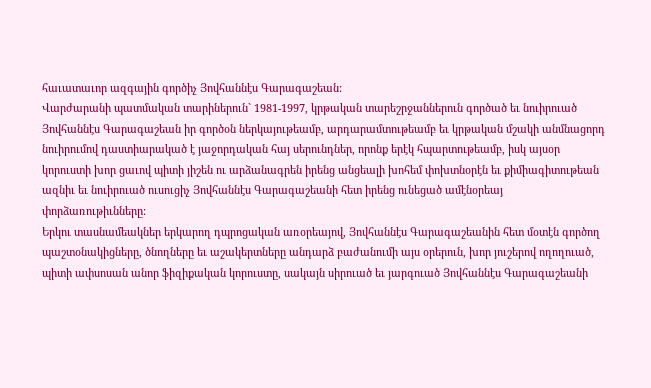հաւատաւոր ազգային գործիչ Յովհաննէս Գարագաշեան:
Վարժարանի պատմական տարիներուն` 1981-1997, կրթական տարեշրջաններուն գործած եւ նուիրուած Յովհաննէս Գարագաշեան իր գործօն ներկայութեամբ, արդարամտութեամբ եւ կրթական մշակի անմնացորդ նուիրումով դաստիարակած է յաջորդական հայ սերունդներ, որոնք երէկ հպարտութեամբ, իսկ այսօր կորուստի խոր ցաւով պիտի յիշեն ու արձանագրեն իրենց անցեալի խոհեմ փոխտնօրէն եւ քիմիագիտութեան ազնիւ եւ նուիրուած ուսուցիչ Յովհաննէս Գարագաշեանի հետ իրենց ունեցած ամէնօրեայ փորձառութիւնները:
Երկու տասնամեակներ երկարող դպրոցական առօրեայով, Յովհաննէս Գարագաշեանին հետ մօտէն գործող պաշտօնակիցները, ծնողները եւ աշակերտները անդարձ բաժանումի այս օրերուն, խոր յուշերով ողողուած, պիտի ափսոսան անոր ֆիզիքական կորուստը, սակայն սիրուած եւ յարգուած Յովհաննէս Գարագաշեանի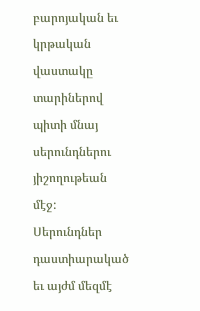բարոյական եւ կրթական վաստակը տարիներով պիտի մնայ սերունդներու յիշողութեան մէջ:
Սերունդներ դաստիարակած եւ այժմ մեզմէ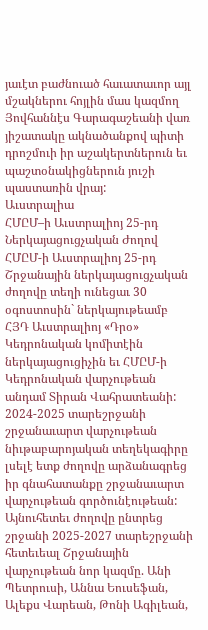յաւէտ բաժնուած հաւատաւոր այլ մշակներու հոյլին մաս կազմող Յովհաննէս Գարագաշեանի վառ յիշատակը ակնածանքով պիտի դրոշմուի իր աշակերտներուն եւ պաշտօնակիցներուն յուշի պաստառին վրայ:
Աւստրալիա
ՀՄԸՄ–ի Աւստրալիոյ 25-րդ Ներկայացուցչական Ժողով
ՀՄԸՄ-ի Աւստրալիոյ 25-րդ Շրջանային ներկայացուցչական ժողովը տեղի ունեցաւ 30 օգոստոսին` ներկայութեամբ ՀՅԴ Աւստրալիոյ «Դրօ» Կեդրոնական կոմիտէին ներկայացուցիչին եւ ՀՄԸՄ-ի Կեդրոնական վարչութեան անդամ Տիրան Վահրատեանի:
2024-2025 տարեշրջանի շրջանաւարտ վարչութեան նիւթաբարոյական տեղեկագիրը լսելէ ետք ժողովը արձանագրեց իր գնահատանքը շրջանաւարտ վարչութեան գործունէութեան:
Այնուհետեւ ժողովը ընտրեց շրջանի 2025-2027 տարեշրջանի հետեւեալ Շրջանային վարչութեան նոր կազմը. Անի Պետրուսի, Աննա Եուսեֆան, Ալեքս Վարեան, Թոնի Ագիլեան,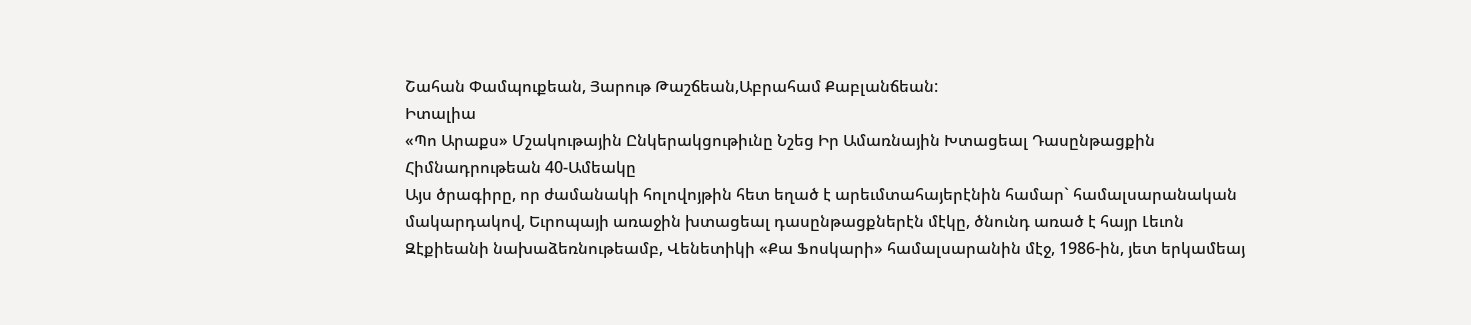Շահան Փամպուքեան, Յարութ Թաշճեան,Աբրահամ Քաբլանճեան:
Իտալիա
«Պո Արաքս» Մշակութային Ընկերակցութիւնը Նշեց Իր Ամառնային Խտացեալ Դասընթացքին Հիմնադրութեան 40-Ամեակը
Այս ծրագիրը, որ ժամանակի հոլովոյթին հետ եղած է արեւմտահայերէնին համար` համալսարանական մակարդակով, Եւրոպայի առաջին խտացեալ դասընթացքներէն մէկը, ծնունդ առած է հայր Լեւոն Զէքիեանի նախաձեռնութեամբ, Վենետիկի «Քա Ֆոսկարի» համալսարանին մէջ, 1986-ին, յետ երկամեայ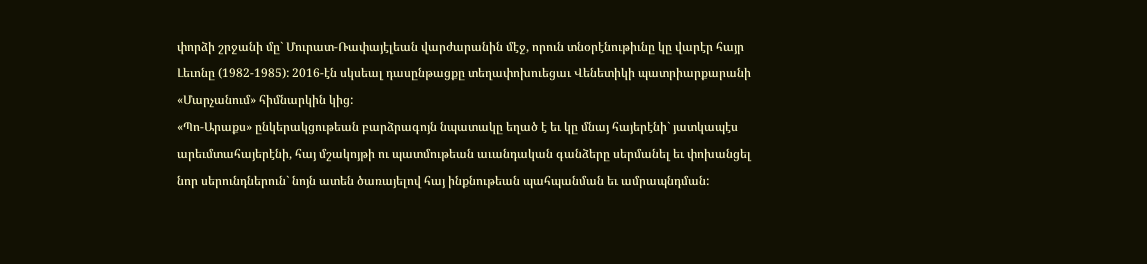փորձի շրջանի մը` Մուրատ-Ռափայէլեան վարժարանին մէջ, որուն տնօրէնութիւնը կը վարէր հայր Լեւոնը (1982-1985): 2016-էն սկսեալ դասընթացքը տեղափոխուեցաւ Վենետիկի պատրիարքարանի «Մարչանում» հիմնարկին կից:
«Պո-Արաքս» ընկերակցութեան բարձրագոյն նպատակը եղած է եւ կը մնայ հայերէնի` յատկապէս արեւմտահայերէնի, հայ մշակոյթի ու պատմութեան աւանդական գանձերը սերմանել եւ փոխանցել նոր սերունդներուն` նոյն ատեն ծառայելով հայ ինքնութեան պահպանման եւ ամրապնդման: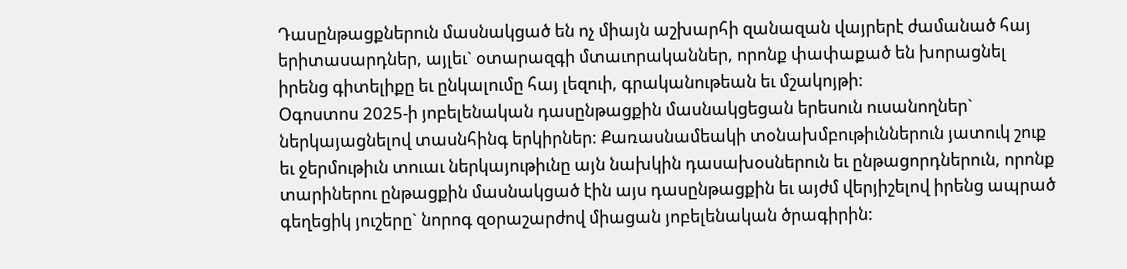Դասընթացքներուն մասնակցած են ոչ միայն աշխարհի զանազան վայրերէ ժամանած հայ երիտասարդներ, այլեւ` օտարազգի մտաւորականներ, որոնք փափաքած են խորացնել իրենց գիտելիքը եւ ընկալումը հայ լեզուի, գրականութեան եւ մշակոյթի:
Օգոստոս 2025-ի յոբելենական դասընթացքին մասնակցեցան երեսուն ուսանողներ` ներկայացնելով տասնհինգ երկիրներ: Քառասնամեակի տօնախմբութիւններուն յատուկ շուք եւ ջերմութիւն տուաւ ներկայութիւնը այն նախկին դասախօսներուն եւ ընթացորդներուն, որոնք տարիներու ընթացքին մասնակցած էին այս դասընթացքին եւ այժմ վերյիշելով իրենց ապրած գեղեցիկ յուշերը` նորոգ զօրաշարժով միացան յոբելենական ծրագիրին: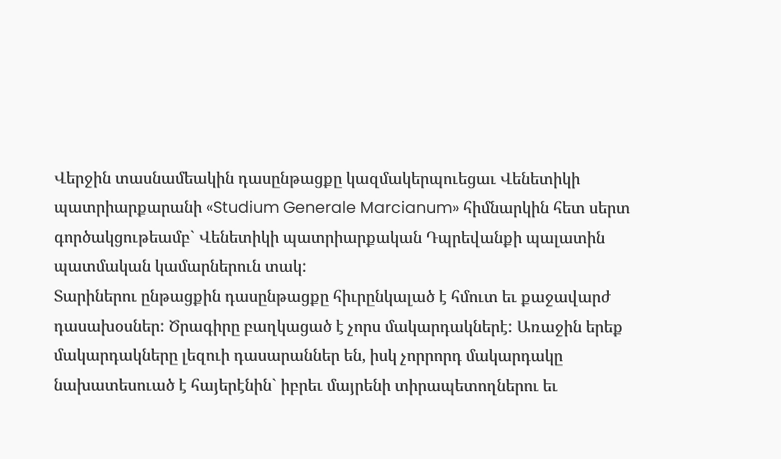Վերջին տասնամեակին դասընթացքը կազմակերպուեցաւ Վենետիկի պատրիարքարանի «Studium Generale Marcianum» հիմնարկին հետ սերտ գործակցութեամբ` Վենետիկի պատրիարքական Դպրեվանքի պալատին պատմական կամարներուն տակ:
Տարիներու ընթացքին դասընթացքը հիւրընկալած է հմուտ եւ քաջավարժ դասախօսներ: Ծրագիրը բաղկացած է չորս մակարդակներէ: Առաջին երեք մակարդակները լեզուի դասարաններ են, իսկ չորրորդ մակարդակը նախատեսուած է հայերէնին` իբրեւ մայրենի տիրապետողներու եւ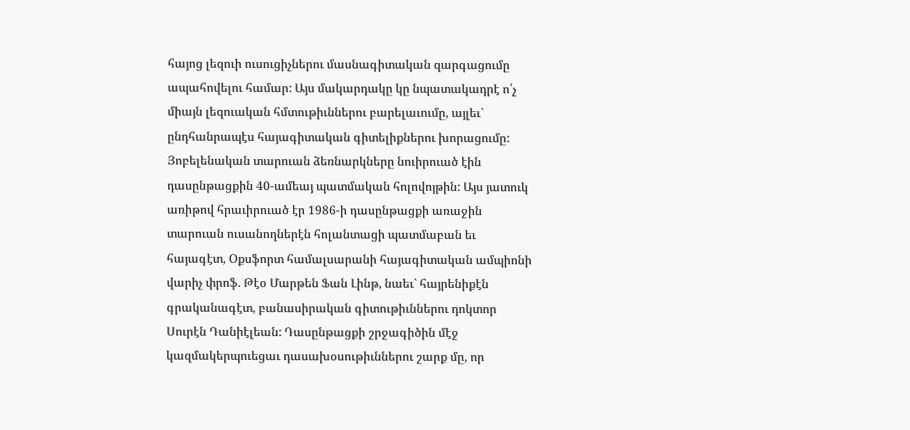հայոց լեզուի ուսուցիչներու մասնագիտական զարգացումը ապահովելու համար: Այս մակարդակը կը նպատակադրէ ո՛չ միայն լեզուական հմտութիւններու բարելաւումը, այլեւ` ընդհանրապէս հայագիտական գիտելիքներու խորացումը:
Յոբելենական տարուան ձեռնարկները նուիրուած էին դասընթացքին 40-ամեայ պատմական հոլովոյթին: Այս յատուկ առիթով հրաւիրուած էր 1986-ի դասընթացքի առաջին տարուան ուսանողներէն հոլանտացի պատմաբան եւ հայագէտ, Օքսֆորտ համալսարանի հայագիտական ամպիոնի վարիչ փրոֆ. Թէօ Մարթեն Ֆան Լինթ, նաեւ` հայրենիքէն գրականագէտ, բանասիրական գիտութիւններու դոկտոր Սուրէն Դանիէլեան: Դասընթացքի շրջագիծին մէջ կազմակերպուեցաւ դասախօսութիւններու շարք մը, որ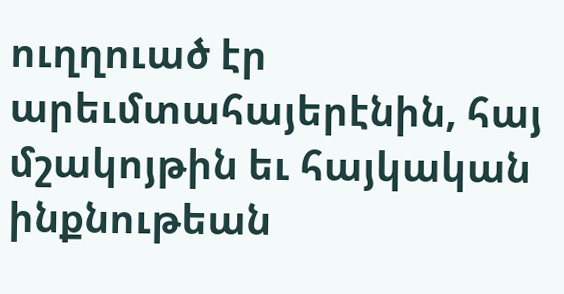ուղղուած էր արեւմտահայերէնին, հայ մշակոյթին եւ հայկական ինքնութեան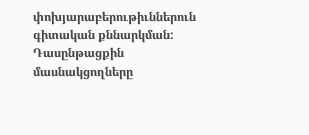փոխյարաբերութիւններուն գիտական քննարկման:
Դասընթացքին մասնակցողները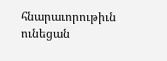հնարաւորութիւն ունեցան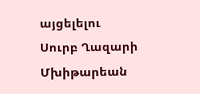այցելելու Սուրբ Ղազարի Մխիթարեան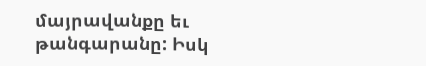մայրավանքը եւ թանգարանը: Իսկ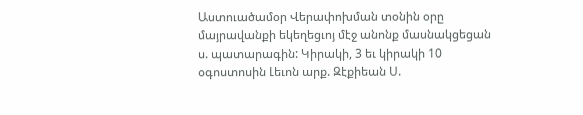Աստուածամօր Վերափոխման տօնին օրը մայրավանքի եկեղեցւոյ մէջ անոնք մասնակցեցան ս. պատարագին: Կիրակի, 3 եւ կիրակի 10 օգոստոսին Լեւոն արք. Զէքիեան Ս.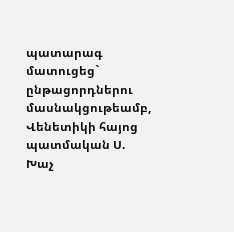պատարագ մատուցեց` ընթացորդներու մասնակցութեամբ, Վենետիկի հայոց պատմական Ս. Խաչ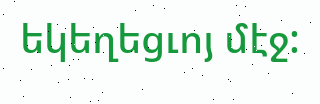եկեղեցւոյ մէջ: